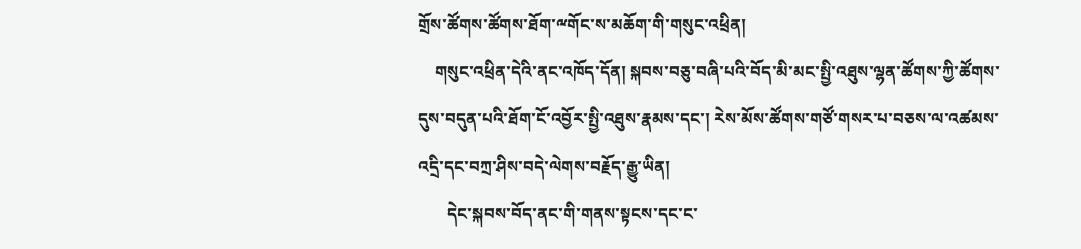གྲོས་ཚོགས་ཚོགས་ཐོག་ྋགོང་ས་མཆོག་གི་གསུང་འཕྲིན།
    གསུང་འཕྲིན་དེའི་ནང་འཁོད་དོན། སྐབས་བཅུ་བཞི་པའི་བོད་མི་མང་སྤྱི་འཐུས་ལྷན་ཚོགས་ཀྱི་ཚོགས་དུས་བདུན་པའི་ཐོག་ངོ་འབྱོར་སྤྱི་འཐུས་རྣམས་དང་། རེས་མོས་ཚོགས་གཙོ་གསར་པ་བཅས་ལ་འཚམས་འདྲི་དང་བཀྲ་ཤིས་བདེ་ལེགས་བརྗོད་རྒྱུ་ཡིན།
       དེང་སྐབས་བོད་ནང་གི་གནས་སྟངས་དང་ང་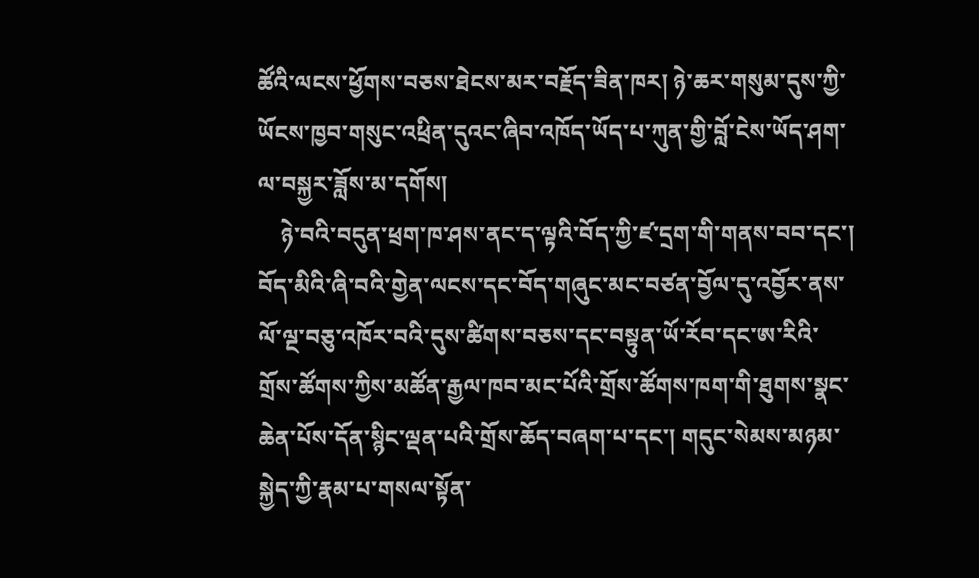ཚོའི་ལངས་ཕྱོགས་བཅས་ཐེངས་མར་བརྗོད་ཟིན་ཁར། ཉེ་ཆར་གསུམ་དུས་ཀྱི་ཡོངས་ཁྱབ་གསུང་འཕྲིན་དུའང་ཞིབ་འཁོད་ཡོད་པ་ཀུན་གྱི་བློ་ངེས་ཡོད་ཤག་ལ་བསྐྱར་ཟློས་མ་དགོས།
    ཉེ་བའི་བདུན་ཕྲག་ཁ་ཤས་ནང་ད་ལྟའི་བོད་ཀྱི་ཛ་དྲག་གི་གནས་བབ་དང་། བོད་མིའི་ཞི་བའི་གྱེན་ལངས་དང་བོད་གཞུང་མང་བཙན་བྱོལ་དུ་འབྱོར་ནས་ལོ་ལྔ་བཅུ་འཁོར་བའི་དུས་ཚིགས་བཅས་དང་བསྟུན་ཡོ་རོབ་དང་ཨ་རིའི་གྲོས་ཚོགས་ཀྱིས་མཚོན་རྒྱལ་ཁབ་མང་པོའི་གྲོས་ཚོགས་ཁག་གི་ཐུགས་སྣང་ཆེན་པོས་དོན་སྙིང་ལྡན་པའི་གྲོས་ཆོད་བཞག་པ་དང་། གདུང་སེམས་མཉམ་སྐྱེད་ཀྱི་རྣམ་པ་གསལ་སྟོན་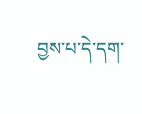བྱས་པ་དེ་དག་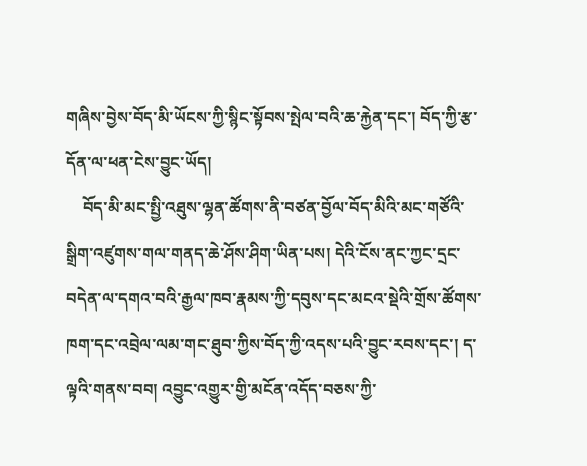གཞིས་བྱེས་བོད་མི་ཡོངས་ཀྱི་སྙིང་སྟོབས་སྤེལ་བའི་ཆ་རྐྱེན་དང་། བོད་ཀྱི་རྩ་དོན་ལ་ཕན་ངེས་བྱུང་ཡོད།
    བོད་མི་མང་སྤྱི་འཐུས་ལྷན་ཚོགས་ནི་བཙན་བྱོལ་བོད་མིའི་མང་གཙོའི་སྒྲིག་འཛུགས་གལ་གནད་ཆེ་ཤོས་ཤིག་ཡིན་པས། དེའི་ངོས་ནང་ཀྱང་དྲང་བདེན་ལ་དགའ་བའི་རྒྱལ་ཁབ་རྣམས་ཀྱི་དབུས་དང་མངའ་སྡེའི་གྲོས་ཚོགས་ཁག་དང་འབྲེལ་ལམ་གང་ཐུབ་ཀྱིས་བོད་ཀྱི་འདས་པའི་བྱུང་རབས་དང་། ད་ལྟའི་གནས་བབ། འབྱུང་འགྱུར་གྱི་མངོན་འདོད་བཅས་ཀྱི་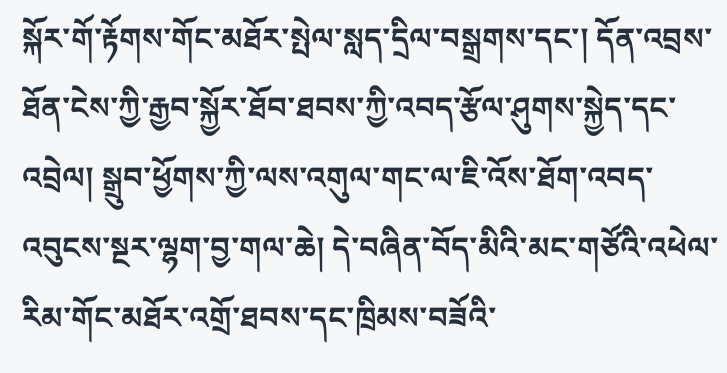སྐོར་གོ་རྟོགས་གོང་མཐོར་སྤེལ་སླད་དྲིལ་བསྒྲགས་དང་། དོན་འབྲས་ཐོན་ངེས་ཀྱི་རྒྱབ་སྐྱོར་ཐོབ་ཐབས་ཀྱི་འབད་རྩོལ་ཤུགས་སྐྱེད་དང་འབྲེལ། སྒྲུབ་ཕྱོགས་ཀྱི་ལས་འགུལ་གང་ལ་ཇི་འོས་ཐོག་འབད་འབུངས་སྔར་ལྷག་བྱ་གལ་ཆེ། དེ་བཞིན་བོད་མིའི་མང་གཙོའི་འཕེལ་རིམ་གོང་མཐོར་འགྲོ་ཐབས་དང་ཁྲིམས་བཟོའི་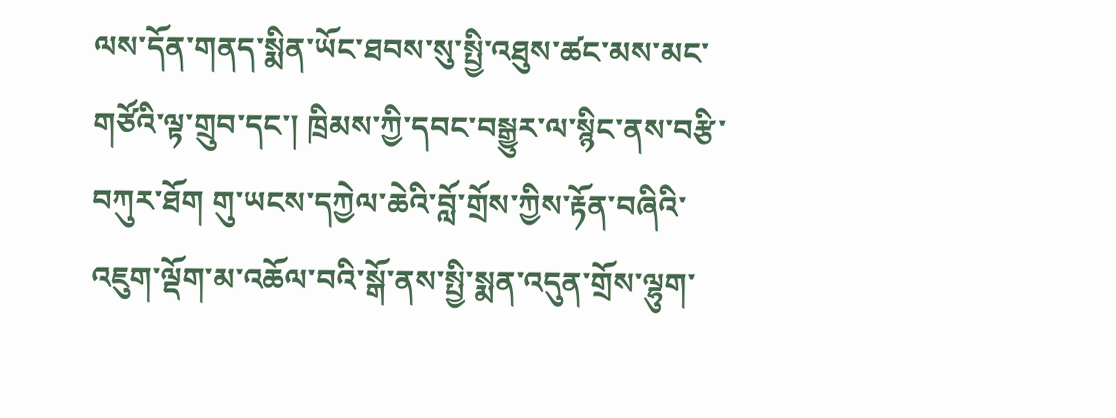ལས་དོན་གནད་སྨིན་ཡོང་ཐབས་སུ་སྤྱི་འཐུས་ཚང་མས་མང་གཙོའི་ལྟ་གྲུབ་དང་། ཁྲིམས་ཀྱི་དབང་བསྒྱུར་ལ་སྙིང་ནས་བརྩི་བཀུར་ཐོག གུ་ཡངས་དཀྱེལ་ཆེའི་བློ་གྲོས་ཀྱིས་རྟོན་བཞིའི་འཇུག་ལྡོག་མ་འཆོལ་བའི་སྒོ་ནས་སྤྱི་སྨན་འདུན་གྲོས་ལྷུག་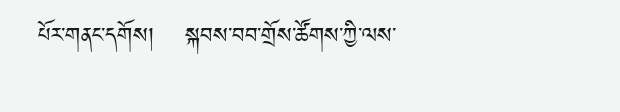པོར་གནང་དགོས།    སྐབས་བབ་གྲོས་ཚོགས་ཀྱི་ལས་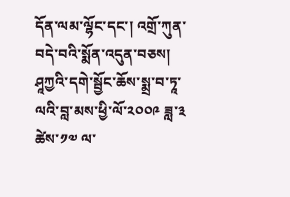དོན་ལམ་ལྷོང་དང་། འགྲོ་ཀུན་བདེ་བའི་སྨོན་འདུན་བཅས། ཤཱཀྱའི་དགེ་སྦྱོང་ཆོས་སྨྲ་བ་ཏཱ་ལའི་བླ་མས་ཕྱི་ལོ་༢༠༠༩ ཟླ་༣ ཚེས་༡༧ ལ་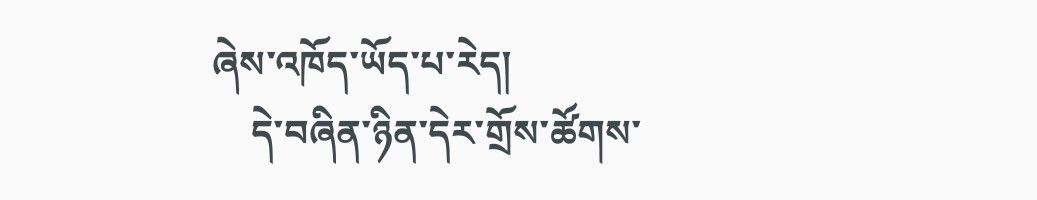ཞེས་འཁོད་ཡོད་པ་རེད།
    དེ་བཞིན་ཉིན་དེར་གྲོས་ཚོགས་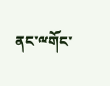ནང་ྋགོང་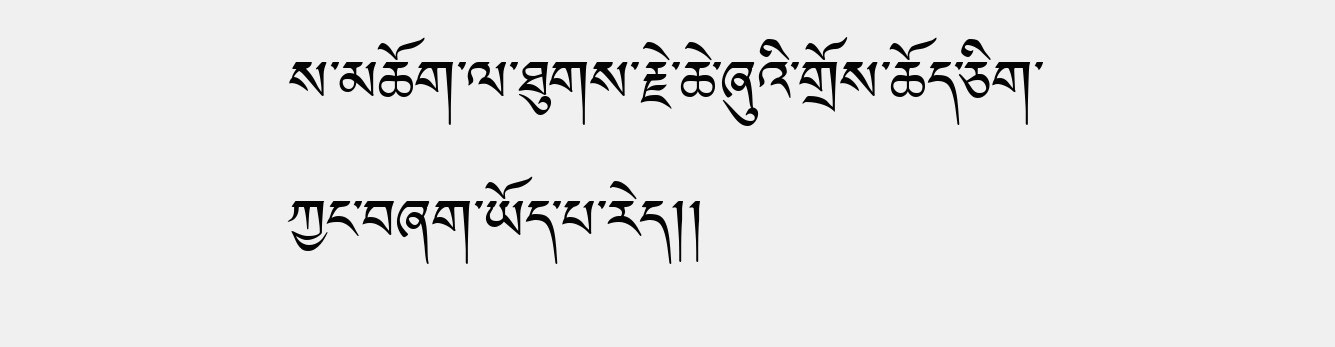ས་མཆོག་ལ་ཐུགས་རྗེ་ཆེ་ཞུའི་གྲོས་ཆོད་ཅིག་ཀྱང་བཞག་ཡོད་པ་རེད།།